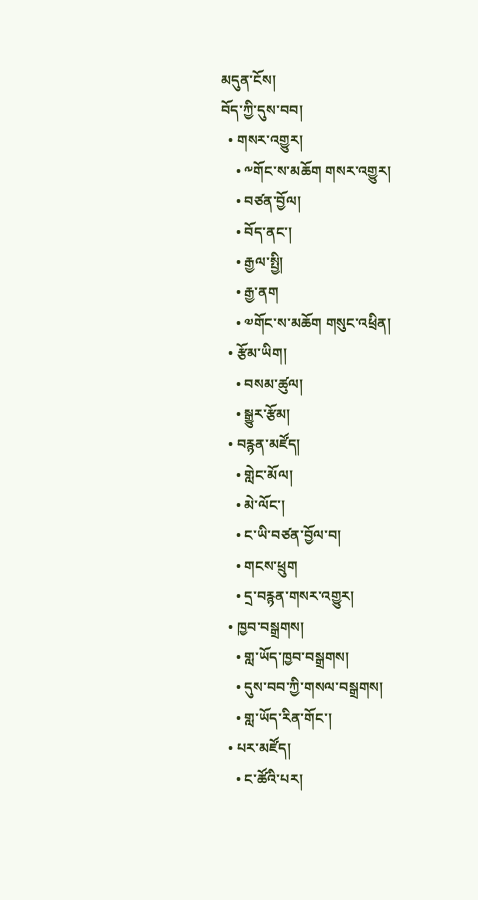མདུན་ངོས།
བོད་ཀྱི་དུས་བབ།
  • གསར་འགྱུར།
    • ༸གོང་ས་མཆོག གསར་འགྱུར།
    • བཙན་བྱོལ།
    • བོད་ནང་།
    • རྒྱལ་སྤྱི།
    • རྒྱ་ནག
    • ༧གོང་ས་མཆོག གསུང་འཕྲིན།
  • རྩོམ་ཡིག།
    • བསམ་ཚུལ།
    • སྒྱུར་རྩོམ།
  • བརྙན་མཛོད།
    • གླེང་མོལ།
    • མེ་ལོང་།
    • ང་ཡི་བཙན་བྱོལ་བ།
    • གངས་ཕྲུག
    • དྲ་བརྙན་གསར་འགྱུར།
  • ཁྱབ་བསྒྲགས།
    • གླ་ཡོད་ཁྱབ་བསྒྲགས།
    • དུས་བབ་ཀྱི་གསལ་བསྒྲགས།
    • གླ་ཡོད་རིན་གོང་།
  • པར་མཛོད།
    • ང་ཚོའི་པར།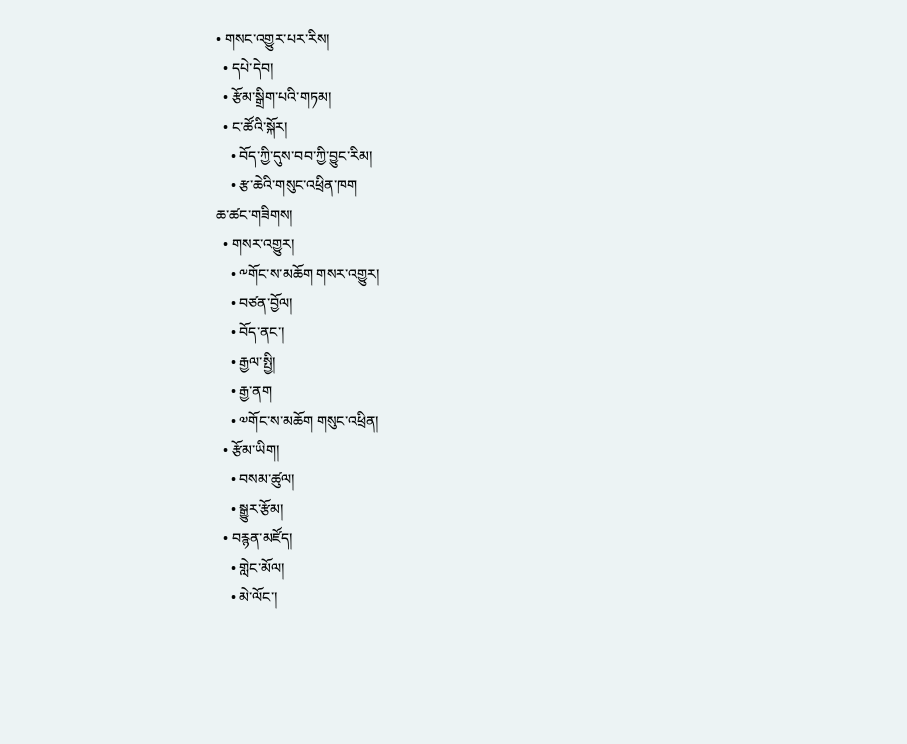• གསང་འགྱུར་པར་རིས།
  • དཔེ་དེབ།
  • རྩོམ་སྒྲིག་པའི་གཏམ།
  • ང་ཚོའི་སྐོར།
    • བོད་ཀྱི་དུས་བབ་ཀྱི་བྱུང་རིམ།
    • རྩ་ཆེའི་གསུང་འཕྲིན་ཁག
ཆ་ཚང་གཟིགས།
  • གསར་འགྱུར།
    • ༸གོང་ས་མཆོག གསར་འགྱུར།
    • བཙན་བྱོལ།
    • བོད་ནང་།
    • རྒྱལ་སྤྱི།
    • རྒྱ་ནག
    • ༧གོང་ས་མཆོག གསུང་འཕྲིན།
  • རྩོམ་ཡིག།
    • བསམ་ཚུལ།
    • སྒྱུར་རྩོམ།
  • བརྙན་མཛོད།
    • གླེང་མོལ།
    • མེ་ལོང་།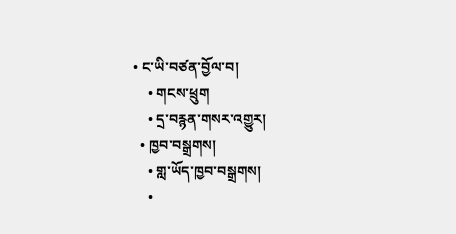• ང་ཡི་བཙན་བྱོལ་བ།
    • གངས་ཕྲུག
    • དྲ་བརྙན་གསར་འགྱུར།
  • ཁྱབ་བསྒྲགས།
    • གླ་ཡོད་ཁྱབ་བསྒྲགས།
    •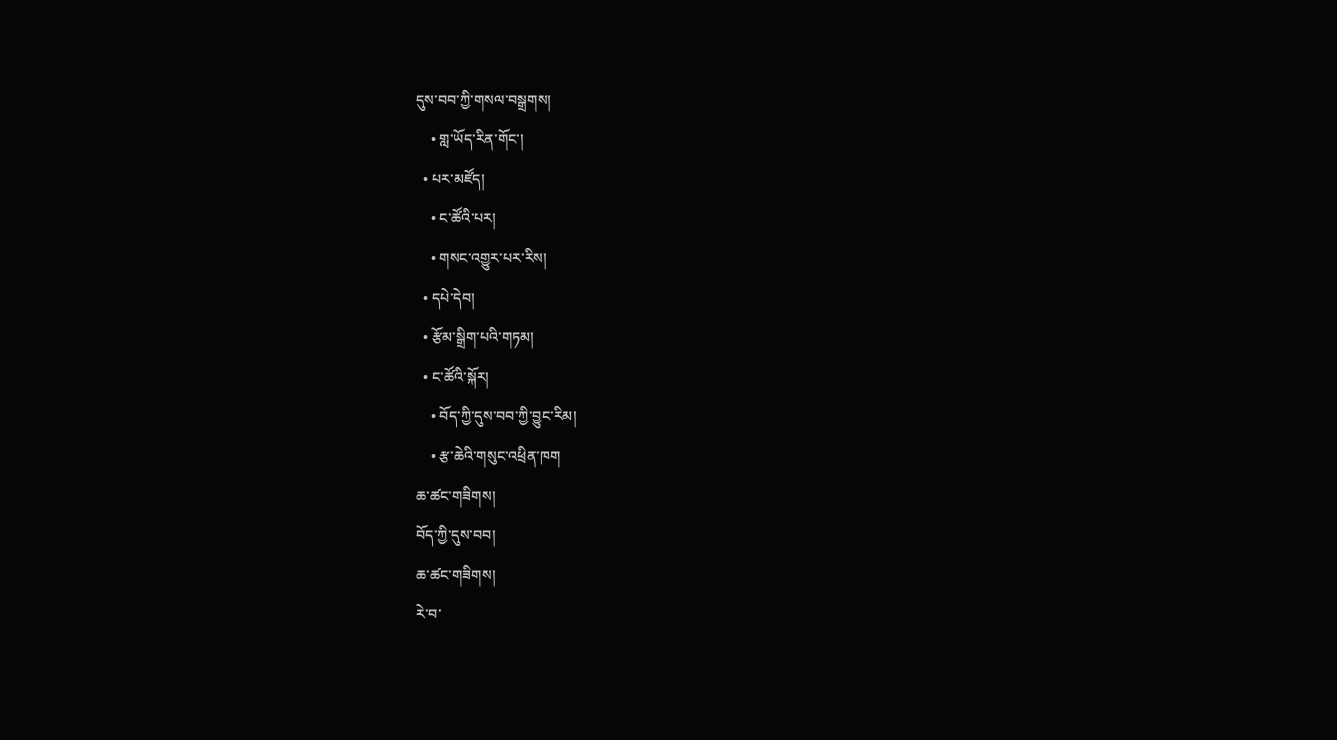དུས་བབ་ཀྱི་གསལ་བསྒྲགས།
    • གླ་ཡོད་རིན་གོང་།
  • པར་མཛོད།
    • ང་ཚོའི་པར།
    • གསང་འགྱུར་པར་རིས།
  • དཔེ་དེབ།
  • རྩོམ་སྒྲིག་པའི་གཏམ།
  • ང་ཚོའི་སྐོར།
    • བོད་ཀྱི་དུས་བབ་ཀྱི་བྱུང་རིམ།
    • རྩ་ཆེའི་གསུང་འཕྲིན་ཁག
ཆ་ཚང་གཟིགས།
བོད་ཀྱི་དུས་བབ།
ཆ་ཚང་གཟིགས།
རེ་བ་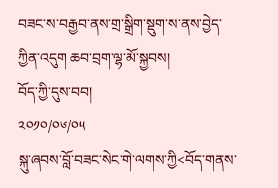བཟང་ས་བརྒྱབ་ནས་གྲ་སྒྲིག་སྡུག་ས་ནས་བྱེད་ཀྱིན་འདུག ཆབ་བྲག་ལྷ་མོ་སྐྱབས།
བོད་ཀྱི་དུས་བབ།
༢༠༡༠/༠༦/༠༥
སྐུ་ཞབས་བློ་བཟང་སེང་གེ་ལགས་ཀྱི<བོད་གནས་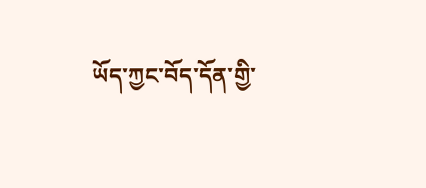ཡོད་ཀྱང་བོད་དོན་གྱི་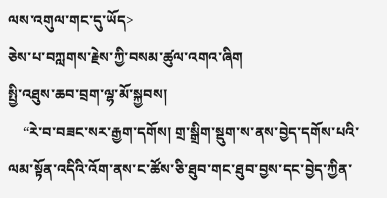ལས་འགུལ་གང་དུ་ཡོད>
ཅེས་པ་བཀླགས་རྗེས་ཀྱི་བསམ་ཚུལ་འགའ་ཞིག
སྤྱི་འཐུས་ཆབ་བྲག་ལྷ་མོ་སྐྱབས།
    “རེ་བ་བཟང་སར་རྒྱག་དགོས། གྲ་སྒྲིག་སྡུག་ས་ནས་བྱེད་དགོས་པའི་ལམ་སྟོན་འདིའི་འོག་ནས་ང་ཚོས་ཅི་ཐུབ་གང་ཐུབ་བྱས་དང་བྱེད་ཀྱིན་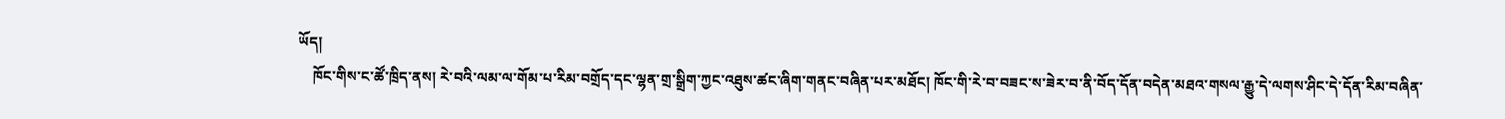ཡོད།
    ཁོང་གིས་ང་ཚོ་ཁྲིད་ནས། རེ་བའི་ལམ་ལ་གོམ་པ་རིམ་བགྲོད་དང་ལྷན་གྲ་སྒྲིག་ཀྱང་འཐུས་ཚང་ཞིག་གནང་བཞིན་པར་མཐོང། ཁོང་གི་རེ་བ་བཟང་ས་ཟེར་བ་ནི་བོད་དོན་བདེན་མཐའ་གསལ་རྒྱུ་དེ་ལགས་ཤིང་དེ་དོན་རིམ་བཞིན་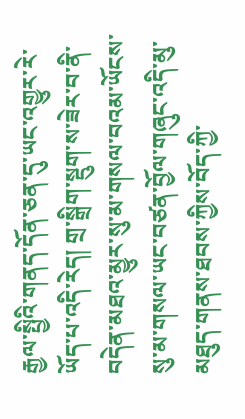རྒྱལ་སྤྱིའི་གནད་དོན་ཅན་དུ་ཡང་འགྱུར་རེ་ཡོད་པ་འདི་རེད། གྲ་སྒྲིག་སྡུག་ས་ཟེར་བ་ནི་བདེན་མཐའ་མྱུར་སུ་མ་གསལ་བའམ་ཡོངས་སུ་མ་གསལ་ཡང་བཙན་བྱོལ་གཞུང་འདི་མུ་མཐུད་གནས་ཐབས་ཀྱིས་བོད་ཀྱི་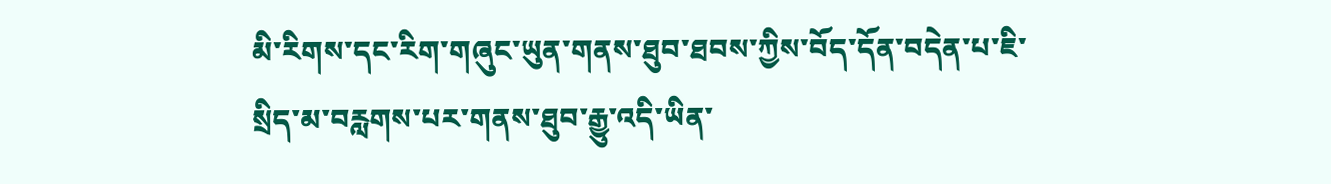མི་རིགས་དང་རིག་གཞུང་ཡུན་གནས་ཐུབ་ཐབས་ཀྱིས་བོད་དོན་བདེན་པ་ཇི་སྲིད་མ་བརླགས་པར་གནས་ཐུབ་རྒྱུ་འདི་ཡིན་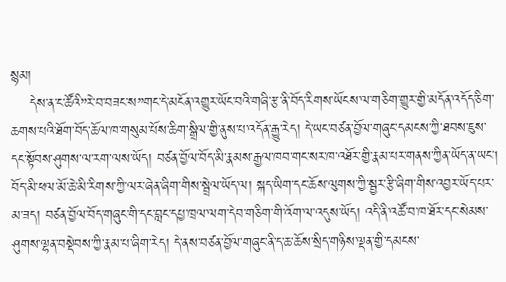སྙམ།
    དེས་ན་ང་ཚོའི”རེ་བ་བཟང་ས”གང་དེ་མངོན་འགྱུར་ཡོང་བའི་གཞི་རྩ་ནི་བོད་རིགས་ཡོངས་ལ་གཅིག་གྱུར་གྱི་མདོན་འདོད་ཅིག་ཆགས་པའི་ཐོག་བོད་ཆོལ་ཁ་གསུམ་པོས་ཆིག་སྒྲིལ་གྱི་ནུས་པ་འདོན་རྒྱུ་རེད། དེ་ཡང་བཙན་བྱོལ་གཞུང་དམངས་ཀྱི་ཐབས་ཇུས་དང་སྟོབས་ཤུགས་ལ་རག་ལས་ཡོད། བཙན་བྱོལ་བོད་མི་རྣམས་རྒྱལ་ཁབ་གང་སར་ཁ་འཐོར་གྱི་རྣམ་པར་གནས་ཀྱིན་ཡོད་ན་ཡང། བོད་མི་ཕལ་མོ་ཆེ་མི་རིགས་ཀྱི་ལར་ཞེན་ཞིག་གིས་སྦྲེལ་ཡོད་ལ། སྐད་ཡིག་དང་ཆོས་ལུགས་ཀྱི་སྦྱར་རྩི་ཞིག་གིས་འབྱར་ཡོད་པར་མ་ཟད། བཙན་བྱོལ་བོད་གཞུང་གི་དང་བླང་དཔྱ་ཁྲལ་ལག་དེབ་གཅིག་གི་འོག་ལ་འདུས་ཡོད། འདི་ནི་འཚོ་བ་ཁ་ཐོར་དང་སེམས་ཤུགས་ལྷན་བསྡེབས་ཀྱི་རྣམ་པ་ཞིག་རེད། དེ་ནས་བཙན་བྱོལ་གཞུང་ནི་ད་ཆ་ཆོས་སྲིད་གཉིས་ལྡན་གྱི་དམངས་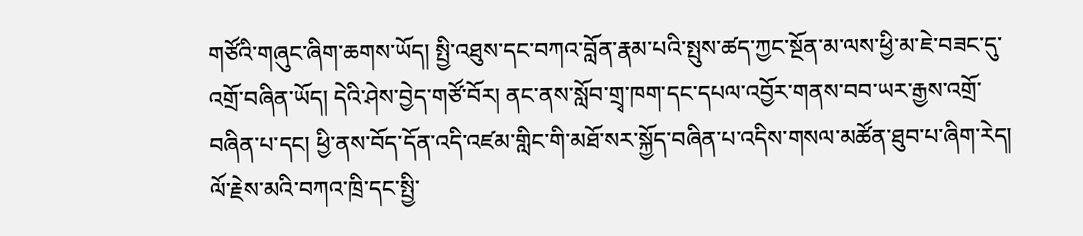གཙོའི་གཞུང་ཞིག་ཆགས་ཡོད། སྤྱི་འཐུས་དང་བཀའ་བློན་རྣམ་པའི་སྤུས་ཚད་ཀྱང་སྔོན་མ་ལས་ཕྱི་མ་ཇེ་བཟང་དུ་འགྲོ་བཞིན་ཡོད། དེའི་ཤེས་བྱེད་གཙོ་བོར། ནང་ནས་སློབ་གྲྭ་ཁག་དང་དཔལ་འབྱོར་གནས་བབ་ཡར་རྒྱས་འགྲོ་བཞིན་པ་དང། ཕྱི་ནས་བོད་དོན་འདི་འཛམ་གླིང་གི་མཐོ་སར་སྐྱོད་བཞིན་པ་འདིས་གསལ་མཚོན་ཐུབ་པ་ཞིག་རེད། ལོ་རྗེས་མའི་བཀའ་ཁྲི་དང་སྤྱི་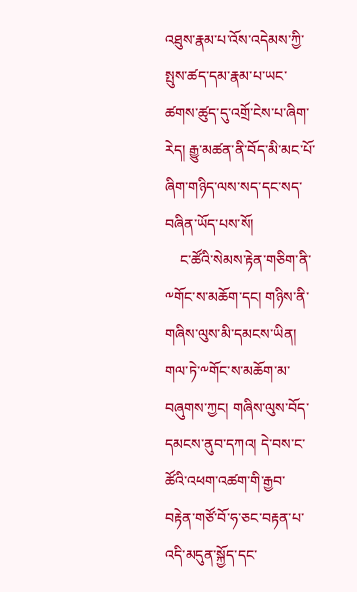འཐུས་རྣམ་པ་འོས་འདེམས་ཀྱི་སྤུས་ཚད་དམ་རྣམ་པ་ཡང་ཚགས་ཚུད་དུ་འགྲོ་ངེས་པ་ཞིག་རེད། རྒྱུ་མཚན་ནི་བོད་མི་མང་པོ་ཞིག་གཉིད་ལས་སད་དང་སད་བཞིན་ཡོད་པས་སོ།
    ང་ཚོའི་སེམས་རྟེན་གཅིག་ནི་༸གོང་ས་མཆོག་དང། གཉིས་ནི་གཞིས་ལུས་མི་དམངས་ཡིན། གལ་ཏེ་༸གོང་ས་མཆོག་མ་བཞུགས་ཀྱང། གཞིས་ལུས་བོད་དམངས་ནུབ་དཀའ། དེ་བས་ང་ཚོའི་འཕག་འཚག་གི་རྒྱབ་བརྟེན་གཙོ་བོ་ཧ་ཅང་བརྟན་པ་འདི་མདུན་སྐྱོད་དང་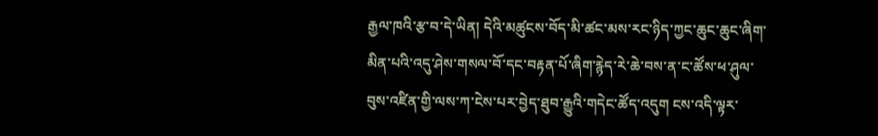རྒྱལ་ཁའི་རྩ་བ་དེ་ཡིན། དེའི་མཚུངས་བོད་མི་ཚང་མས་རང་ཉིད་ཀྱང་ཆུང་ཆུང་ཞིག་མིན་པའི་འདུ་ཤེས་གསལ་བོ་དང་བརྟན་པོ་ཞིག་རྙེད་རེ་ཆེ་བས་ན་ང་ཚོས་ཕ་ཤུལ་བུས་འཛིན་གྱི་ལས་ཀ་ངེས་པར་བྱེད་ཐུབ་རྒྱུའི་གདེང་ཚོད་འདུག ངས་འདི་ལྟར་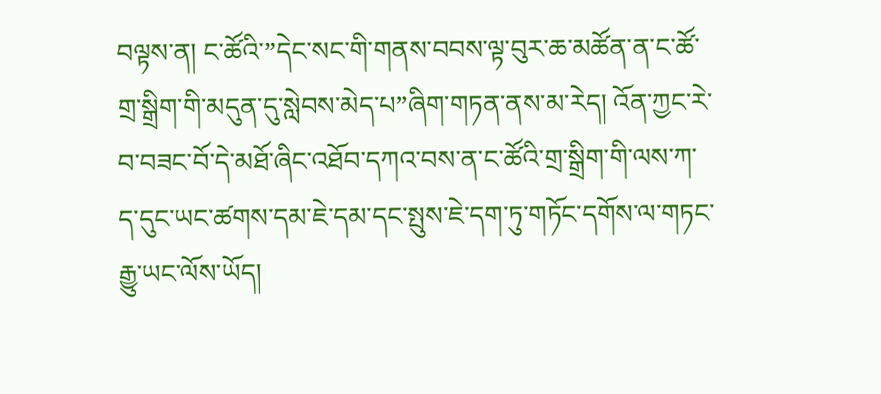བལྟས་ན། ང་ཚོའི་”དེང་སང་གི་གནས་བབས་ལྟ་བུར་ཆ་མཚོན་ན་ང་ཚོ་གྲ་སྒྲིག་གི་མདུན་དུ་སླེབས་མེད་པ”ཞིག་གཏན་ནས་མ་རེད། འོན་ཀྱང་རེ་བ་བཟང་བོ་དེ་མཐོ་ཞིང་འཐོབ་དཀའ་བས་ན་ང་ཚོའི་གྲ་སྒྲིག་གི་ལས་ཀ་ད་དུང་ཡང་ཚགས་དམ་ཇེ་དམ་དང་སྤུས་ཇེ་དག་ཏུ་གཏོང་དགོས་ལ་གཏང་རྒྱུ་ཡང་ལོས་ཡོད།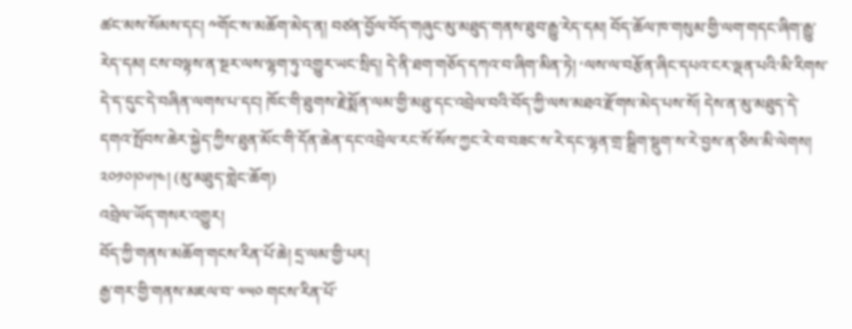ཚང་མས་སོམས་དང། ༸གོང་ས་མཆོག་མེད་ན། བཙན་བྱོལ་བོད་གཞུང་མུ་མཐུད་གནས་ཐུབ་རྒྱུ་རེད་དམ། བོད་ཆོལ་ཁ་གསུམ་གྱི་ལག་གདང་ཞིག་རྒྱུ་རེད་དམ། ངས་བལྟས་ན་སྔར་ལས་ལྷག་ཏུ་འགྱུར་ཡང་སྲིད། དེ་ནི་ཐག་གཅོད་དཀའ་བ་ཞིག་མིན་ཏེ། ‘ལས་ལ་བརྩོན་ཞིང་དཔའ་ངར་ལྡན་པའི’མི་རིགས་དེ་ད་དུང་དེ་བཞིན་ལགས་པ་དང། ཁོང་གི་ཐུགས་རྗེ་སྨོན་ལམ་གྱི་མཐུ་དང་འབྲེལ་བའི་བོད་ཀྱི་ལས་མཐའ་རྫོགས་མེད་པས་སོ། དེས་ན་མུ་མཐུད་དེ་དགའ་སྤོབས་ཆེར་སྐྱེད་ཀྱིས་ཐུན་མོང་གི་དོན་ཆེན་དང་འབྲེལ་རང་སོ་སོས་ཀྱང་རེ་བ་བཟང་ས་རེ་དང་ལྷན་གྲ་སྒྲིག་སྡུག་ས་རེ་བྱས་ན་ཅིས་མི་ལེགས།
༢༠༡༠།༠༦།༤། (མུ་མཐུད་གླེང་ཆོག)
འབྲེལ་ཡོད་གསར་འགྱུར།
བོད་ཀྱི་གནས་མཆོག་གངས་རིན་པོ་ཆེ། དྲ་ལམ་གྱི་པར།
རྒྱ་གར་གྱི་གནས་མཇལ་བ་ ༧༥༠ གངས་རིན་པོ་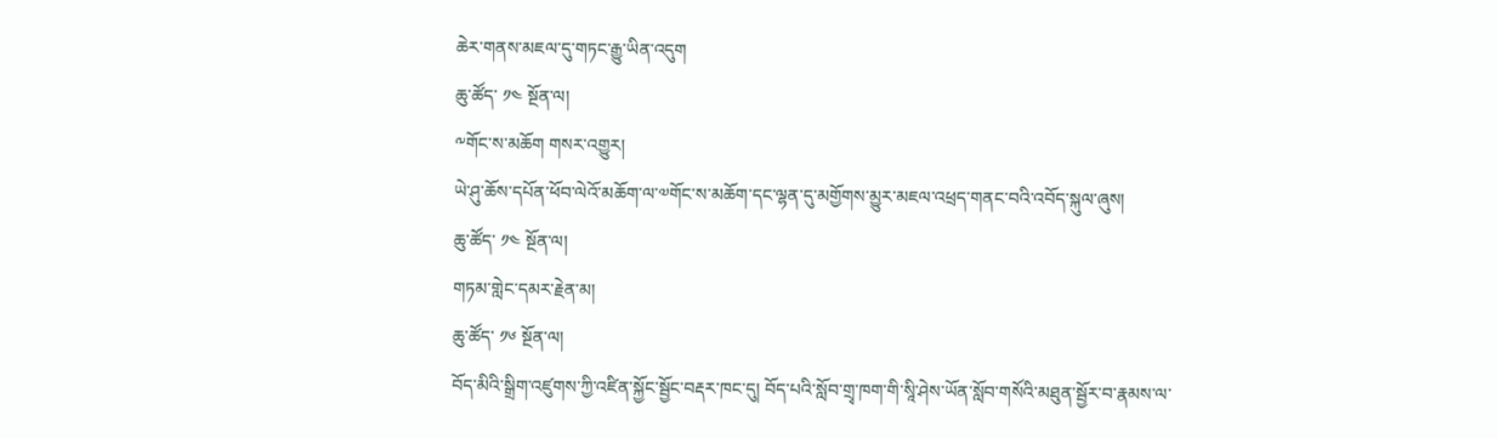ཆེར་གནས་མཇལ་དུ་གཏང་རྒྱུ་ཡིན་འདུག
ཆུ་ཚོད་ ༡༤ སྔོན་ལ།
༸གོང་ས་མཆོག གསར་འགྱུར།
ཡེ་ཤུ་ཆོས་དཔོན་ཕོབ་ལེའོ་མཆོག་ལ་༧གོང་ས་མཆོག་དང་ལྷན་དུ་མགྱོགས་མྱུར་མཇལ་འཕྲད་གནང་བའི་འབོད་སྐུལ་ཞུས།
ཆུ་ཚོད་ ༡༤ སྔོན་ལ།
གཏམ་གླེང་དམར་རྗེན་མ།
ཆུ་ཚོད་ ༡༦ སྔོན་ལ།
བོད་མིའི་སྒྲིག་འཛུགས་ཀྱི་འཛིན་སྐྱོང་སྦྱོང་བརྡར་ཁང་དུ། བོད་པའི་སློབ་གྲྭ་ཁག་གི་སཱི་ཤེས་ཡོན་སློབ་གསོའི་མཐུན་སྦྱོར་བ་རྣམས་ལ་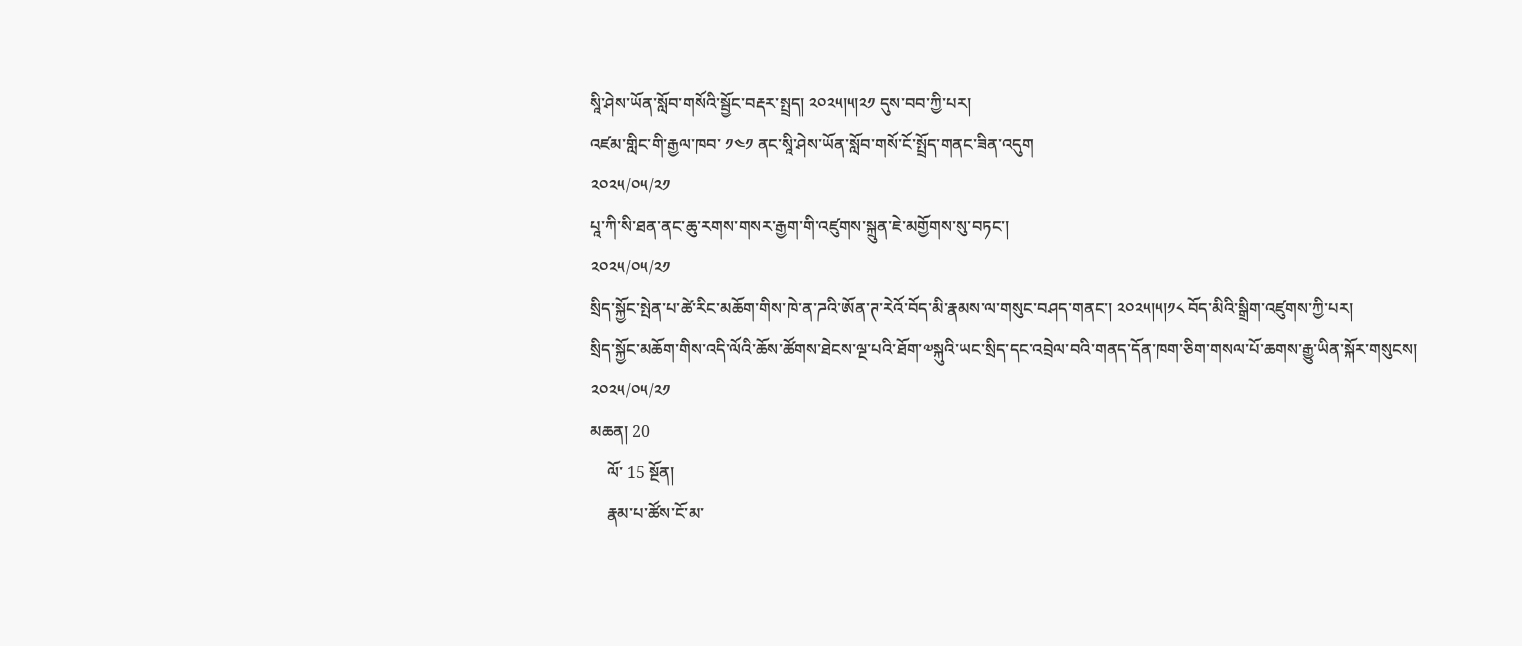སཱི་ཤེས་ཡོན་སློབ་གསོའི་སྦྱོང་བརྡར་སྤྲད། ༢༠༢༥།༥།༢༡ དུས་བབ་ཀྱི་པར།
འཛམ་གླིང་གི་རྒྱལ་ཁབ་ ༡༤༡ ནང་སཱི་ཤེས་ཡོན་སློབ་གསོ་ངོ་སྤྲོད་གནང་ཟིན་འདུག
༢༠༢༥/༠༥/༢༡
པཱ་ཀི་སི་ཐན་ནང་ཆུ་རགས་གསར་རྒྱག་གི་འཛུགས་སྐྲུན་ཇེ་མགྱོགས་སུ་བཏང་།
༢༠༢༥/༠༥/༢༡
སྲིད་སྐྱོང་སྤེན་པ་ཚེ་རིང་མཆོག་གིས་ཁེ་ན་ཌའི་ཨོན་ཊ་རེའོ་བོད་མི་རྣམས་ལ་གསུང་བཤད་གནང་། ༢༠༢༥།༥།༡༨ བོད་མིའི་སྒྲིག་འཛུགས་ཀྱི་པར།
སྲིད་སྐྱོང་མཆོག་གིས་འདི་ལོའི་ཆོས་ཚོགས་ཐེངས་ལྔ་པའི་ཐོག་༧སྐུའི་ཡང་སྲིད་དང་འབྲེལ་བའི་གནད་དོན་ཁག་ཅིག་གསལ་པོ་ཆགས་རྒྱུ་ཡིན་སྐོར་གསུངས།
༢༠༢༥/༠༥/༢༡
མཆན། 20
    ལོ་ 15 སྔོན།
    རྣམ་པ་ཚོས་ངོ་མ་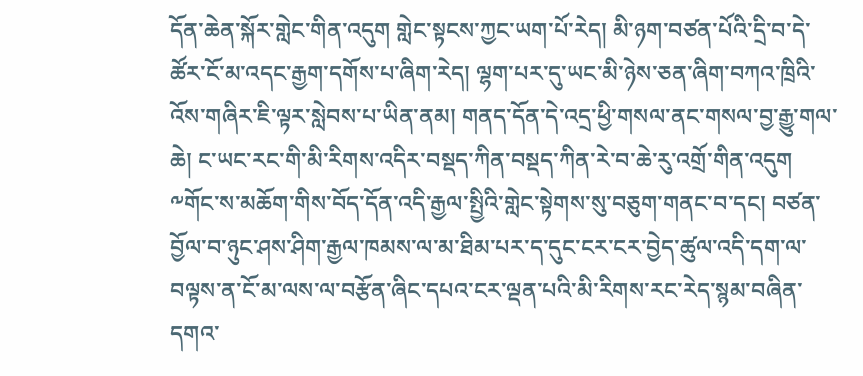དོན་ཆེན་སྐོར་གླེང་གིན་འདུག གླེང་སྟངས་ཀྱང་ཡག་པོ་རེད། མི་ཉག་བཙན་པོའི་དྲི་བ་དེ་ཚོར་ངོ་མ་འདང་རྒྱག་དགོས་པ་ཞིག་རེད། ལྷག་པར་དུ་ཡང་མི་ཉེས་ཅན་ཞིག་བཀའ་ཁྲིའི་འོས་གཞིར་ཇི་ལྟར་སླེབས་པ་ཡིན་ནམ། གནད་དོན་དེ་འདྲ་ཕྱི་གསལ་ནང་གསལ་བྱ་རྒྱུ་གལ་ཆེ། ང་ཡང་རང་གི་མི་རིགས་འདིར་བསྡད་ཀིན་བསྡད་ཀིན་རེ་བ་ཆེ་རུ་འགྲོ་གིན་འདུག ༸གོང་ས་མཆོག་གིས་བོད་དོན་འདི་རྒྱལ་སྤྱིའི་གླེང་སྟེགས་སུ་བཅུག་གནང་བ་དང། བཙན་བྱོལ་བ་ཉུང་ཤས་ཤིག་རྒྱལ་ཁམས་ལ་མ་ཐིམ་པར་ད་དུང་ངར་ངར་བྱེད་ཚུལ་འདི་དག་ལ་བལྟས་ན་ངོ་མ་ལས་ལ་བརྩོན་ཞིང་དཔའ་ངར་ལྡན་པའི་མི་རིགས་རང་རེད་སྙམ་བཞིན་དགའ་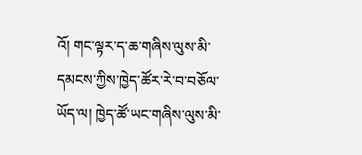འོ། གང་ལྟར་ད་ཆ་གཞིས་ལུས་མི་དམངས་ཀྱིས་ཁྱེད་ཚོར་རེ་བ་བཅོལ་ཡོད་ལ། ཁྱེད་ཚོ་ཡང་གཞིས་ལུས་མི་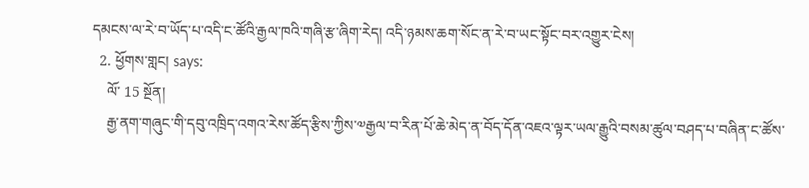དམངས་ལ་རེ་བ་ཡོད་པ་འདི་ང་ཚོའི་རྒྱལ་ཁའི་གཞི་རྩ་ཞིག་རེད། འདི་ཉམས་ཆག་སོང་ན་རེ་བ་ཡང་སྟོང་བར་འགྱུར་ངེས།
  2. ཕྱོགས་གླང། says:
    ལོ་ 15 སྔོན།
    རྒྱ་ནག་གཞུང་གི་དབུ་འཁྲིད་འགའ་རེས་ཚོད་རྩིས་ཀྱིས་༧རྒྱལ་བ་རིན་པོ་ཆེ་མེད་ན་བོད་དོན་འཇའ་ལྟར་ཡལ་རྒྱུའི་བསམ་ཚུལ་བཤད་པ་བཞིན་ང་ཚོས་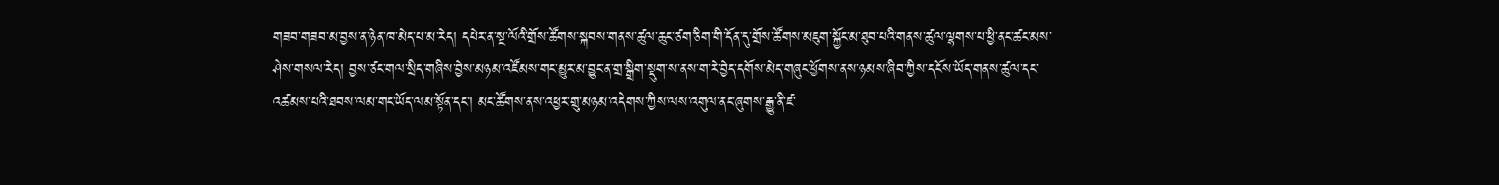གཟབ་གཟབ་མ་བྱས་ན་ཉེན་ཁ་མེད་པ་མ་རེད། དཔེར་ན་སྔ་ལོའི་གྲོས་ཚོགས་སྐབས་གནས་ཚུལ་ཆུང་ཙག་ཅིག་གི་དོན་དུ་གྲོས་ཚོགས་མཇུག་སྐྱོང་མ་ཐུབ་པའི་གནས་ཚུལ་ལྷགས་པ་ཕྱི་ནང་ཚང་མས་ཤེས་གསལ་རེད། བྱས་ཙང་གལ་སྲིད་གཞིས་བྱེས་མཉམ་འཛོམས་གང་མྱུར་མ་བྱུང་ན་གྲ་སྒྲིག་སྡུག་ས་ནས་ག་རེ་བྱེད་དགོས་མེད་གཞུང་ཕྱོགས་ནས་ཉམས་ཞིབ་ཀྱིས་དངོས་ཡོད་གནས་ཚུལ་དང་འཚམས་པའི་ཐབས་ལམ་གང་ཡོད་ལམ་སྟོན་དང་། མང་ཚོགས་ནས་འཕྱར་གྲུ་མཉམ་འདེགས་ཀྱིས་ལས་འགུལ་ནང་ཞུགས་རྒྱུ་ནི་ཛ་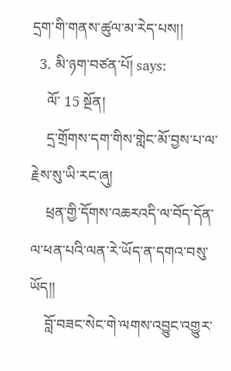དྲག་གི་གནས་ཚུལ་མ་རེད་པས།།
  3. མི་ཉག་བཙན་པོ། says:
    ལོ་ 15 སྔོན།
    དྲ་གྲོགས་དག་གིས་གླེང་མོ་བྱས་པ་ལ་རྗེས་སུ་ཡི་རང་ཞུ།
    ཕྲན་གྱི་དོགས་འཆརའདི་ལ་བོད་དོན་ལ་ཕན་པའི་ལན་རེ་ཡོད་ན་དགའ་བསུ་ཡོད།།
    བློ་བཟང་སེང་གེ་ལགས་འབྱུང་འགྱུར་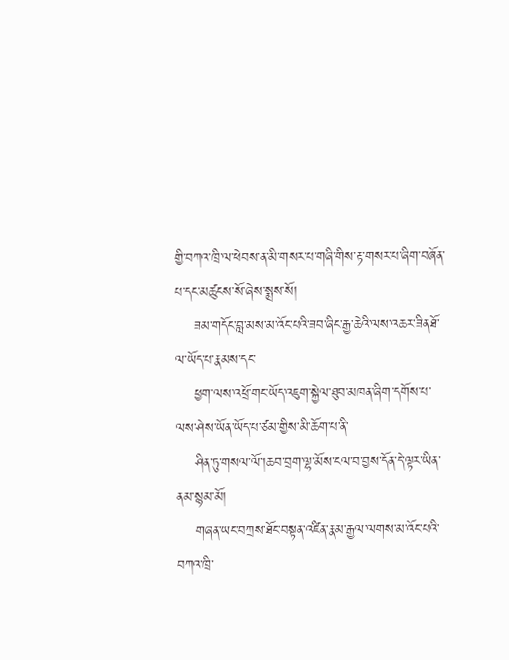གྱི་བཀའ་ཁྲི་ལ་ཕེབས་ན་མི་གསར་པ་གཞི་གིས་རྟ་གསར་པ་ཞིག་བཞོན་པ་དང་མཚུངས་སོ་ཞེས་སྨྲས་སོ།
    ཟམ་གདོང་བླ་མས་མ་འོང་པའི་ཟབ་ཞིང་རྒྱ་ཆེའི་ལས་འཆར་ཟིནཐོ་ལ་ཡོད་པ་རྣམས་དང་
    ཕྱག་ལས་འཕྲོ་གང་ཡོད་འཇུག་སྐྱེལ་ཐུབ་མཁན་ཞིག་དགོས་པ་ལས་ཤེས་ཡོན་ཡོད་པ་ཙམ་གྱིས་མི་ཆོག་པ་ནི་
    ཤིན་ཏུ་གསལ་ལོ་།ཆབ་བྲག་ལྷ་མོས་ངལ་བ་བྱས་དོན་དེ་ལྟར་ཡིན་ནམ་སྙམ་མོ།
    གཞན་ཡང་བཀྲས་ཐོང་བསྟན་འཛིན་རྣམ་རྒྱལ་ལགས་མ་འོང་པའི་བཀའ་ཁྲི་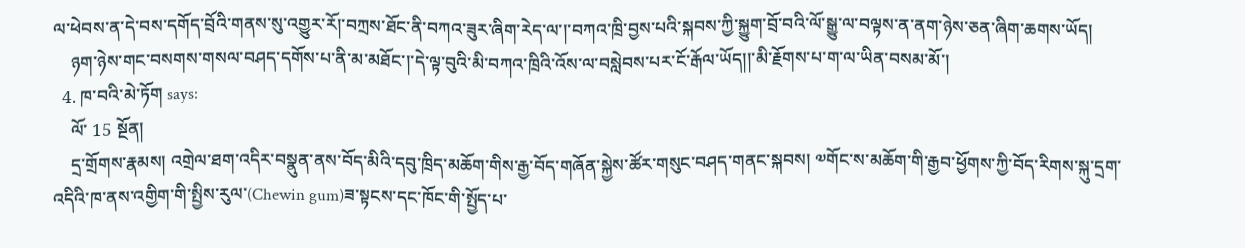ལ་ཕེབས་ན་དེ་བས་དགོད་བྲོའི་གནས་སུ་འགྱུར་རོ།་བཀྲས་ཐོང་ནི་བཀའ་ཟུར་ཞིག་རེད་ལ་།་བཀའ་ཁྲི་བྱས་པའི་སྐབས་ཀྱི་སྐྱུག་བྲོ་བའི་ལོ་སྒྱུ་ལ་བལྟས་ན་ནག་ཉེས་ཅན་ཞིག་ཆགས་ཡོད།
    ཉག་ཉེས་གང་བསགས་གསལ་བཤད་དགོས་པ་ནི་མ་མཐོང་།་དེ་ལྟ་བུའི་མི་བཀའ་ཁྲིའི་འོས་ལ་བསླེབས་པར་ངོ་རྒོལ་ཡོད།།་མི་རྗོགས་པ་ག་ལ་ཡིན་བསམ་མོ་།
  4. ཁ་བའི་མེ་ཏོག says:
    ལོ་ 15 སྔོན།
    དྲ་གྲོགས་རྣམས། འགྲེལ་ཐག་འདིར་བསྣུན་ནས་བོད་མིའི་དབུ་ཁྲིད་མཆོག་གིས་རྒྱ་བོད་གཞོན་སྐྱེས་ཚོར་གསུང་བཤད་གནང་སྐབས། ༧གོང་ས་མཆོག་གི་རྒྱབ་ཕྱོགས་ཀྱི་བོད་རིགས་སྐུ་དྲག་འདིའི་ཁ་ནས་འགྱིག་གི་སྤྱིས་རུལ་(Chewin gum)ཟ་སྟངས་དང་ཁོང་གི་སྤྱོད་པ་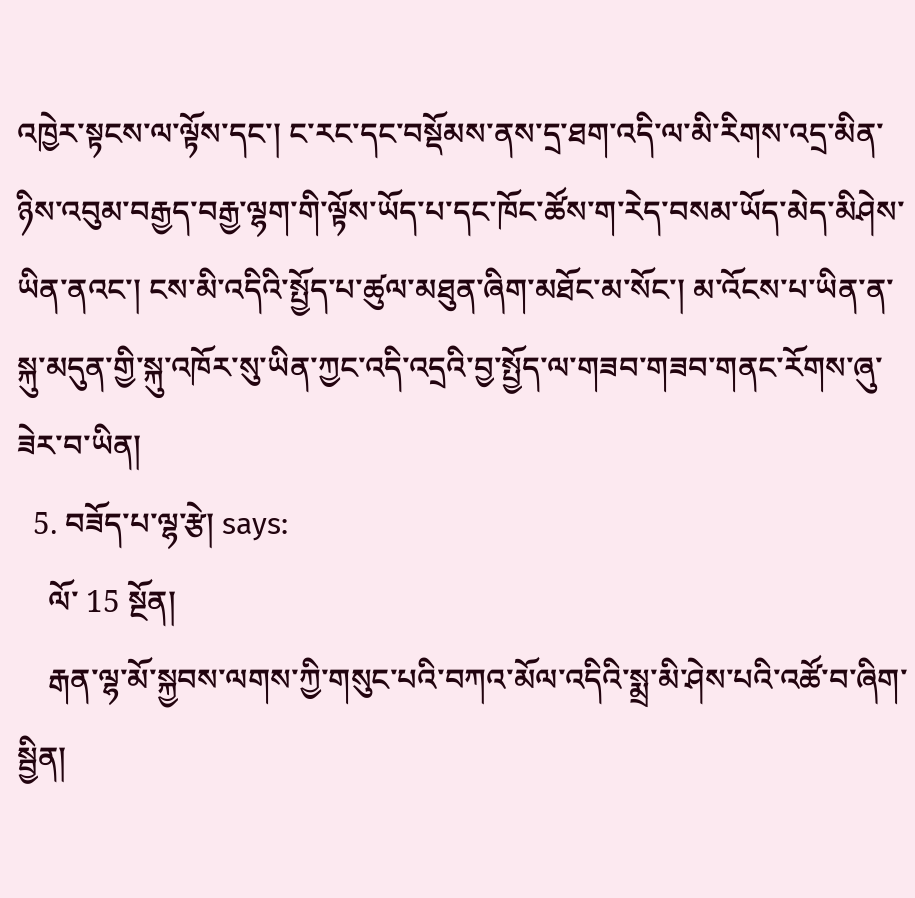འཁྱེར་སྟངས་ལ་ལྟོས་དང་། ང་རང་དང་བསྡོམས་ནས་དྲ་ཐག་འདི་ལ་མི་རིགས་འདྲ་མིན་ཉིས་འབུམ་བརྒྱད་བརྒྱ་ལྷག་གི་ལྟོས་ཡོད་པ་དང་ཁོང་ཚོས་ག་རེད་བསམ་ཡོད་མེད་མིཤེས་ཡིན་ནའང་། ངས་མི་འདིའི་སྤྱོད་པ་ཚུལ་མཐུན་ཞིག་མཐོང་མ་སོང་། མ་འོངས་པ་ཡིན་ན་སྐུ་མདུན་གྱི་སྐུ་འཁོར་སུ་ཡིན་ཀྱང་འདི་འདྲའི་བྱ་སྤྱོད་ལ་གཟབ་གཟབ་གནང་རོགས་ཞུ་ཟེར་བ་ཡིན།
  5. བཟོད་པ་ལྷ་རྩེ། says:
    ལོ་ 15 སྔོན།
    རྒན་ལྷ་མོ་སྐྱབས་ལགས་ཀྱི་གསུང་པའི་བཀའ་མོལ་འདིའི་སྨྲ་མི་ཤེས་པའི་འཚོ་བ་ཞིག་སྦྱིན།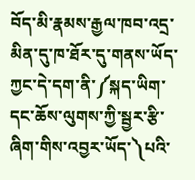བོད་མི་རྣམས་རྒྱལ་ཁབ་འདྲ་མིན་དུ་ཁ་ཐོར་དུ་གནས་ཡོད་ཀྱང་དེ་དག་ནི་༼སྐད་ཡིག་དང་ཆོས་ལུགས་ཀྱི་སྦྱར་རྩི་ཞིག་གིས་འབྱར་ཡོད་༽པའི་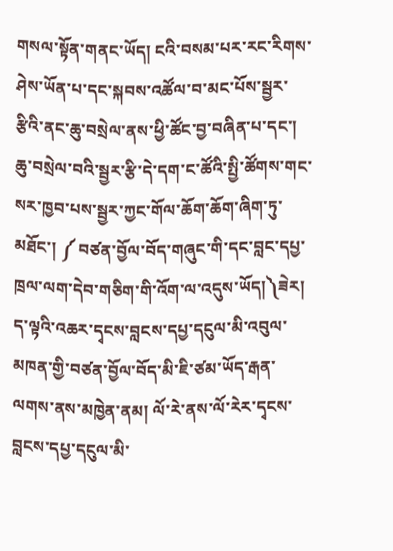གསལ་སྟོན་གནང་ཡོད། ངའི་བསམ་པར་རང་རིགས་ཤེས་ཡོན་པ་དང་སྐབས་འཚོལ་བ་མང་པོས་སྦྱར་རྩིའི་ནང་ཆུ་བསྲེལ་ནས་ཕྱི་ཚོང་བྱ་བཞིན་པ་དང་། ཆུ་བསྲེལ་བའི་སྦྱར་རྩི་དེ་དག་ང་ཚོའི་སྤྱི་ཚོགས་གང་སར་ཁྱབ་པས་སྦྱར་ཀྱང་གོལ་ཆོག་ཆོག་ཞིག་ཏུ་མཐོང་། ༼ བཙན་བྱོལ་བོད་གཞུང་གི་དང་བླང་དཔྱ་ཁྲལ་ལག་དེབ་གཅིག་གི་འོག་ལ་འདུས་ཡོད།༽ཟེར། ད་ལྟའི་འཆར་དྭངས་བླངས་དཔྱ་དངུལ་མི་འབུལ་མཁན་གྱི་བཙན་བྱོལ་བོད་མི་ཇི་ཙམ་ཡོད་རྒན་ལགས་ནས་མཁྱེན་ནམ། ལོ་རེ་ནས་ལོ་རེར་དྭངས་བླངས་དཔྱ་དངུལ་མི་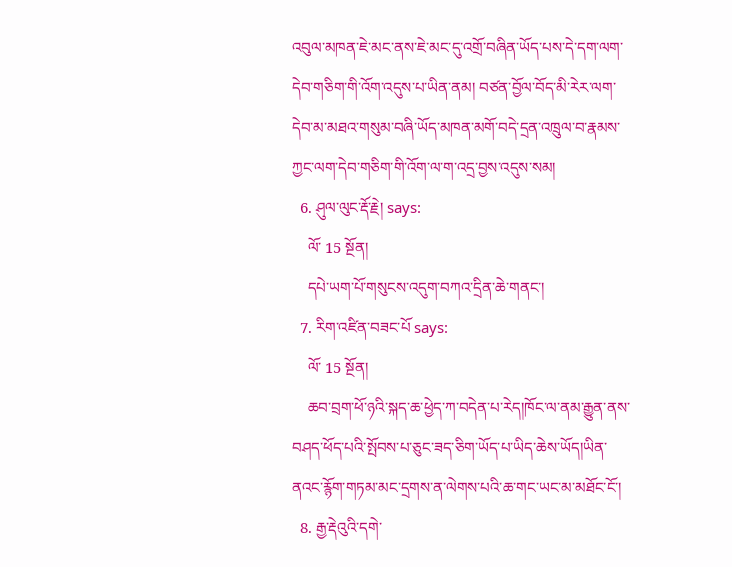འབུལ་མཁན་ཇེ་མང་ནས་ཇེ་མང་དུ་འགྲོ་བཞིན་ཡོད་པས་དེ་དག་ལག་དེབ་གཅིག་གི་འོག་འདུས་པ་ཡིན་ནམ། བཙན་བྱོལ་བོད་མི་རེར་ལག་དེབ་མ་མཐའ་གསུམ་བཞི་ཡོད་མཁན་མགོ་བདེ་དྲན་འཁྲུལ་བ་རྣམས་ཀྱང་ལག་དེབ་གཅིག་གི་འོག་ལ་ག་འདྲ་བྱས་འདུས་སམ།
  6. ཤུལ་ལུང་རྡོ་རྗེ། says:
    ལོ་ 15 སྔོན།
    དཔེ་ཡག་པོ་གསུངས་འདུག་བཀའ་དྲིན་ཆེ་གནང་།
  7. རིག་འཛིན་བཟང་པོ says:
    ལོ་ 15 སྔོན།
    ཆབ་བྲག་ཕོ་ཉའི་སྐད་ཆ་ཕྱེད་ཀ་བདེན་པ་རེད།ཁོང་ལ་ནམ་རྒྱུན་ནས་བཤད་ཕོད་པའི་སྤོབས་པ་ཅུང་ཟད་ཅིག་ཡོད་པ་ཡིད་ཆེས་ཡོད།ཡིན་ནའང་རྙོག་གཏམ་མང་དྲགས་ན་ལེགས་པའི་ཆ་གང་ཡང་མ་མཐོང་ངོ་།
  8. རྒྱ་རྡེའུའི་དགེ་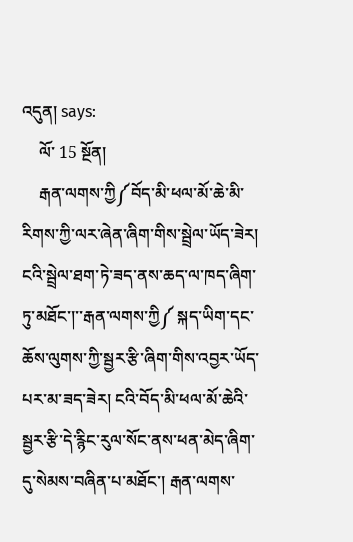འདུན། says:
    ལོ་ 15 སྔོན།
    རྒན་ལགས་ཀྱི༼བོད་མི་ཕལ་མོ་ཆེ་མི་རིགས་ཀྱི་ལར་ཞེན་ཞིག་གིས་སྦྲེལ་ཡོད་ཟེར། ངའི་སྦྲེལ་ཐག་ཏེ་ཟད་ནས་ཆད་ལ་ཁད་ཞིག་ཏུ་མཐོང་།་་རྒན་ལགས་ཀྱི༼ སྐད་ཡིག་དང་ཆོས་ལུགས་ཀྱི་སྦྱར་རྩི་ཞིག་གིས་འབྱར་ཡོད་པར་མ་ཟད་ཟེར། ངའི་བོད་མི་ཕལ་མོ་ཆེའི་སྦྱར་རྩི་དེ་རྙིང་རུལ་སོང་ནས་ཕན་མེད་ཞིག་དུ་སེམས་བཞིན་པ་མཐོང་། རྒན་ལགས་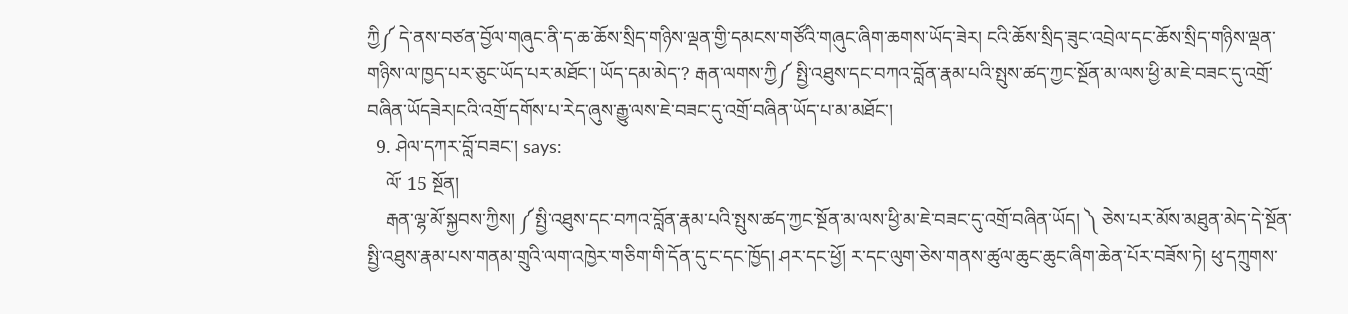ཀྱི༼ དེ་ནས་བཙན་བྱོལ་གཞུང་ནི་ད་ཆ་ཆོས་སྲིད་གཉིས་ལྡན་གྱི་དམངས་གཙོའི་གཞུང་ཞིག་ཆགས་ཡོད་ཟེར། ངའི་ཆོས་སྲིད་ཟུང་འབྲེལ་དང་ཆོས་སྲིད་གཉིས་ལྡན་གཉིས་ལ་ཁྱད་པར་ཅུང་ཡོད་པར་མཐོང་། ཡོད་དམ་མེད་? རྒན་ལགས་ཀྱི༼ སྤྱི་འཐུས་དང་བཀའ་བློན་རྣམ་པའི་སྤུས་ཚད་ཀྱང་སྔོན་མ་ལས་ཕྱི་མ་ཇེ་བཟང་དུ་འགྲོ་བཞིན་ཡོདཟེར།ངའི་འགྲོ་དགོས་པ་རེད་ཞུས་རྒྱུ་ལས་ཇེ་བཟང་དུ་འགྲོ་བཞིན་ཡོད་པ་མ་མཐོང་།
  9. ཤེལ་དཀར་བློ་བཟང་། says:
    ལོ་ 15 སྔོན།
    རྒན་ལྷ་མོ་སྐྱབས་ཀྱིས། ༼སྤྱི་འཐུས་དང་བཀའ་བློན་རྣམ་པའི་སྤུས་ཚད་ཀྱང་སྔོན་མ་ལས་ཕྱི་མ་ཇེ་བཟང་དུ་འགྲོ་བཞིན་ཡོད། ༽ ཅེས་པར་མོས་མཐུན་མེད་དེ་སྔོན་སྤྱི་འཐུས་རྣམ་པས་གནམ་གྲུའི་ལག་འཁྱེར་གཅིག་གི་དོན་དུ་ང་དང་ཁྱོད། ཤར་དང་ཕྱོ། ར་དང་ལུག་ཅེས་གནས་ཚུལ་ཆུང་ཆུང་ཞིག་ཆེན་པོར་བཟོས་ཏེ། ཕུ་དཀྲུགས་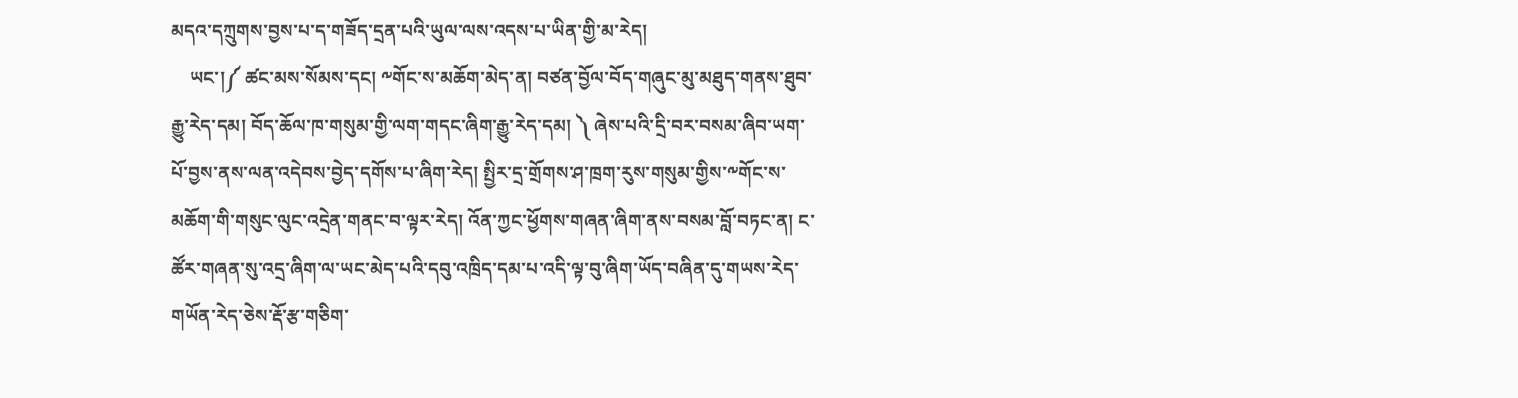མདའ་དཀྲུགས་བྱས་པ་ད་གཟོད་དྲན་པའི་ཡུལ་ལས་འདས་པ་ཡིན་གྱི་མ་རེད།
    ཡང་།༼ ཚང་མས་སོམས་དང། ༸གོང་ས་མཆོག་མེད་ན། བཙན་བྱོལ་བོད་གཞུང་མུ་མཐུད་གནས་ཐུབ་རྒྱུ་རེད་དམ། བོད་ཆོལ་ཁ་གསུམ་གྱི་ལག་གདང་ཞིག་རྒྱུ་རེད་དམ། ༽ ཞེས་པའི་དྲི་བར་བསམ་ཞིབ་ཡག་པོ་བྱས་ནས་ལན་འདེབས་བྱེད་དགོས་པ་ཞིག་རེད། སྤྱིར་དྲ་གྲོགས་ཤ་ཁྲག་རུས་གསུམ་གྱིས་༸གོང་ས་མཆོག་གི་གསུང་ལུང་འདྲེན་གནང་བ་ལྟར་རེད། འོན་ཀྱང་ཕྱོགས་གཞན་ཞིག་ནས་བསམ་བློ་བཏང་ན། ང་ཚོར་གཞན་སུ་འདྲ་ཞིག་ལ་ཡང་མེད་པའི་དབུ་འཁྲིད་དམ་པ་འདི་ལྟ་བུ་ཞིག་ཡོད་བཞིན་དུ་གཡས་རེད་གཡོན་རེད་ཅེས་རྡོ་རྩ་གཅིག་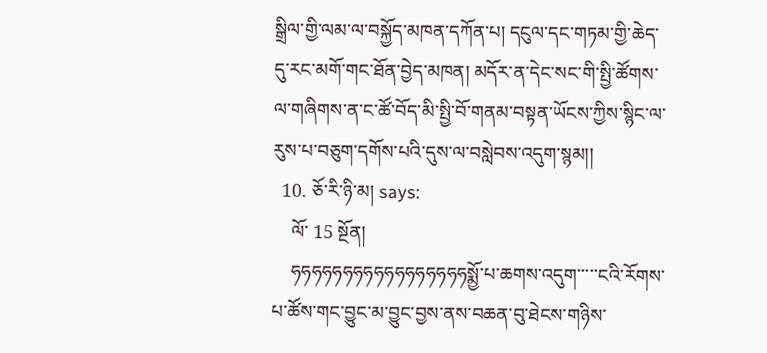སྒྲིལ་གྱི་ལམ་ལ་བསྐྱོད་མཁན་དཀོན་པ། དངུལ་དང་གཏམ་གྱི་ཆེད་དུ་རང་མགོ་གང་ཐོན་བྱེད་མཁན། མདོར་ན་དེང་སང་གི་སྤྱི་ཚོགས་ལ་གཞིགས་ན་ང་ཚོ་བོད་མི་སྤྱི་བོ་གནམ་བསྟན་ཡོངས་ཀྱིས་སྙིང་ལ་རུས་པ་བཅུག་དགོས་པའི་དུས་ལ་བསླེབས་འདུག་སྙམ།།
  10. ཅོ་རི་ཉི་མ། says:
    ལོ་ 15 སྔོན།
    ཧཧཧཧཧཧཧཧཧཧཧཧཧཧཧཧཧསྨྱོ་པ་ཆགས་འདུག་་་་་ངའི་རོགས་པ་ཚོས་གང་བྱུང་མ་བྱུང་བྱས་ནས་བཆན་བུ་ཐེངས་གཉིས་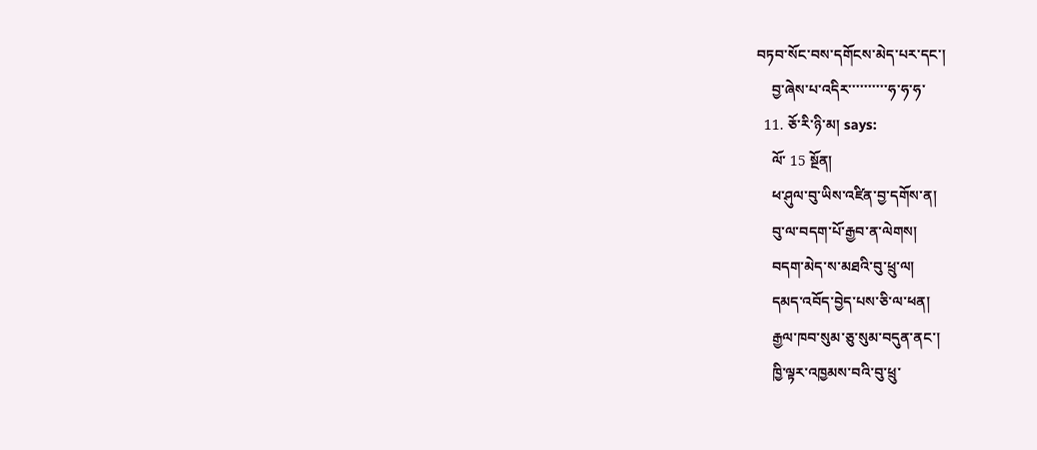བཏབ་སོང་བས་དགོངས་མེད་པར་དང་།
    བྱ་ཞེས་པ་འདིར་་་་་་་་་་ཧ་ཧ་ཧ་
  11. ཅོ་རི་ཉི་མ། says:
    ལོ་ 15 སྔོན།
    ཕ་ཤུལ་བུ་ཡིས་འཛིན་བྱ་དགོས་ན།
    བུ་ལ་བདག་པོ་རྒྱབ་ན་ལེགས།
    བདག་མེད་ས་མཐའི་བུ་ཕྲུ་ལ།
    དམད་འབོད་བྱེད་པས་ཅི་ལ་ཕན།
    རྒྱལ་ཁབ་སུམ་ཅུ་སུམ་བདུན་ནང་།
    ཁྱི་ལྟར་འཁྱམས་བའི་བུ་ཕྲུ་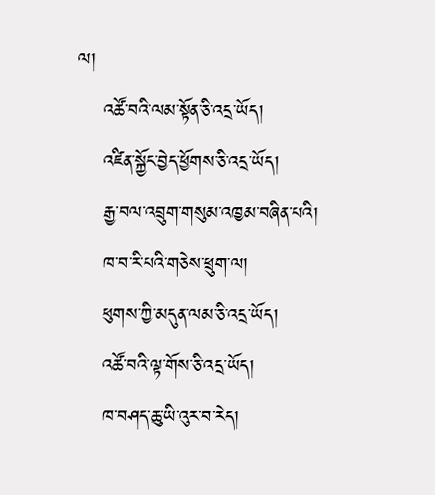ལ།
    འཚོ་བའི་ལམ་སྟོན་ཅི་འདྲ་ཡོད།
    འཛིན་སྐྱོང་བྱེད་ཕྱོགས་ཅི་འདྲ་ཡོད།
    རྒྱ་བལ་འབྲུག་གསུམ་འཁྱམ་བཞིན་པའི།
    ཁ་བ་རི་པའི་གཅེས་ཕྲུག་ལ།
    ཕུགས་ཀྱི་མདུན་ལམ་ཅི་འདྲ་ཡོད།
    འཚོ་བའི་ལྟ་གོས་ཅི་འདྲ་ཡོད།
    ཁ་བཤད་ཆུ་ཡི་འུར་བ་རེད།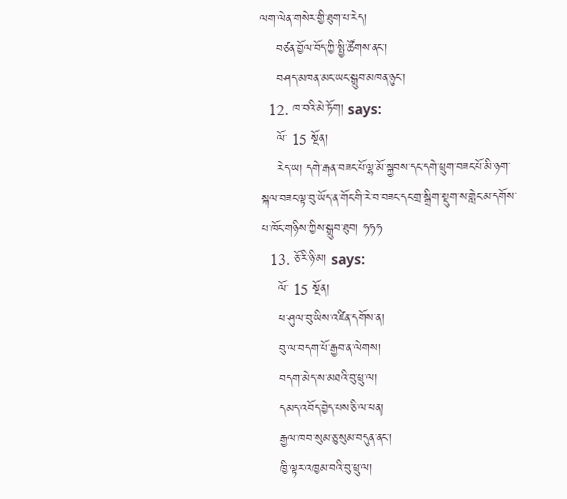ལག་ལེན་གསེར་གྱི་ཐུག་པ་རེད།
    བཙན་བྱོལ་བོད་ཀྱི་སྤྱི་ཚོགས་ནང་།
    བཤད་མཁན་མང་ཡང་སྒྲུབ་མཁན་ཉུང་།
  12. ཁ་བའི་མེ་ཏོག། says:
    ལོ་ 15 སྔོན།
    རེད་ཡ། དགེ་རྒན་བཟང་པོ་ལྷ་མོ་སྐྱབས་དང་དགེ་ཕྲུག་བཟང་པོ་མི་ཉག་སྐལ་བཟང་ལྟ་བུ་ཡོད་ན་གོང་གི་རེ་བ་བཟང་དང་གྲ་སྒྲིག་སྡུག་ས་གླེང་མ་དགོས་པ་ཁོང་གཉིས་ཀྱིས་སྒྲུབ་ཐུབ། ཧཧཧ
  13. ཅོ་རི་ཉི་མ། says:
    ལོ་ 15 སྔོན།
    ཕ་ཤུལ་བུ་ཡིས་འཛིན་དགོས་ན།
    བུ་ལ་བདག་པོ་རྒྱབ་ན་ལེགས།
    བདག་མེད་ས་མཐའི་བུ་ཕྲུ་ལ།
    དམད་འབོད་བྱེད་པས་ཅི་ལ་ཕན།
    རྒྱལ་ཁབ་སུམ་ཅུ་སུམ་བདུན་ནང་།
    ཁྱི་ལྟར་འཁྱམ་བའི་བུ་ཕྲུ་ལ།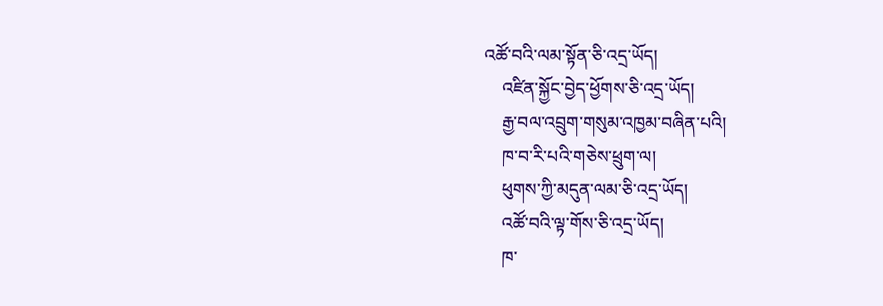འཚོ་བའི་ལམ་སྟོན་ཅི་འདྲ་ཡོད།
    འཛིན་སྐྱོང་བྱེད་ཕྱོགས་ཅི་འདྲ་ཡོད།
    རྒྱ་བལ་འབྲུག་གསུམ་འཁྱམ་བཞིན་པའི།
    ཁ་བ་རི་པའི་གཅེས་ཕྲུག་ལ།
    ཕུགས་ཀྱི་མདུན་ལམ་ཅི་འདྲ་ཡོད།
    འཚོ་བའི་ལྟ་གོས་ཅི་འདྲ་ཡོད།
    ཁ་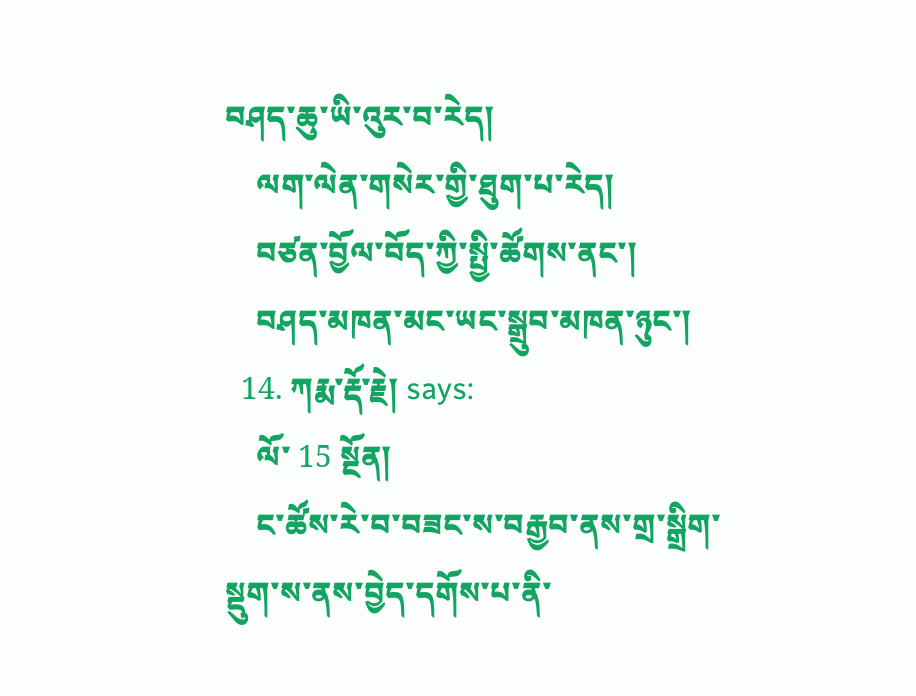བཤད་ཆུ་ཡི་འུར་བ་རེད།
    ལག་ལེན་གསེར་གྱི་ཐུག་པ་རེད།
    བཙན་བྱོལ་བོད་ཀྱི་སྤྱི་ཚོགས་ནང་།
    བཤད་མཁན་མང་ཡང་སྒྲུབ་མཁན་ཉུང་།
  14. ཀརྨ་རྡོ་རྗེ། says:
    ལོ་ 15 སྔོན།
    ང་ཚོས་རེ་བ་བཟང་ས་བརྒྱབ་ནས་གྲ་སྒྲིག་སྡུག་ས་ནས་བྱེད་དགོས་པ་ནི་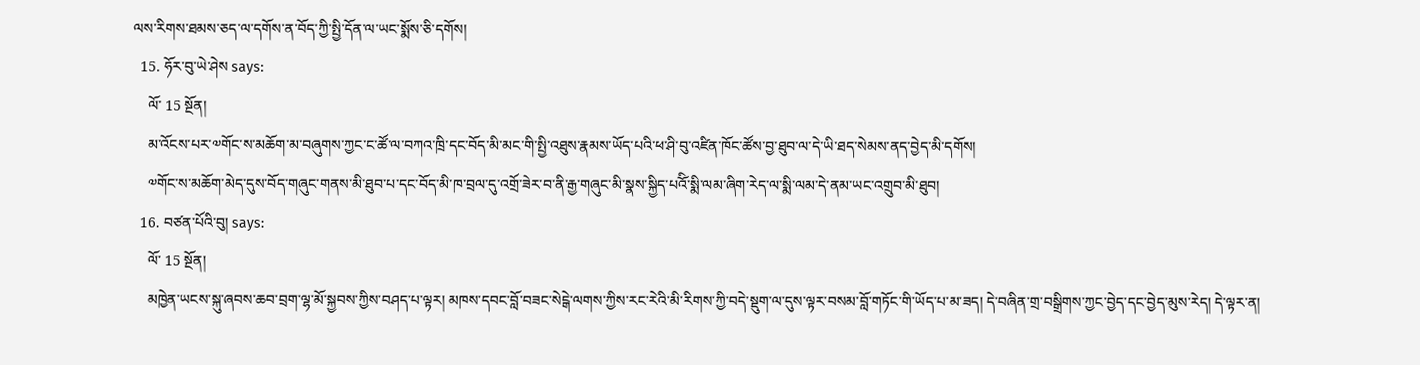ལས་རིགས་ཐམས་ཅད་ལ་དགོས་ན་བོད་ཀྱི་སྤྱི་དོན་ལ་ཡང་སྨོས་ཅི་དགོས།
  15. ཧོར་བུ་ཡེ་ཤེས says:
    ལོ་ 15 སྔོན།
    མ་འོངས་པར་༧གོང་ས་མཆོག་མ་བཞུགས་ཀྱང་ང་ཚོ་ལ་བཀའ་ཁྲི་དང་བོད་མི་མང་གི་སྤྱི་འཐུས་རྣམས་ཡོད་པའི་ཕ་ཤི་བུ་འཛིན་ཁོང་ཚོས་བྱ་ཐུབ་ལ་དེ་ཡི་ཐད་སེམས་ནད་བྱེད་མི་དགོས།
    ༧གོང་ས་མཆོག་མེད་དུས་བོད་གཞུང་གནས་མི་ཐུབ་པ་དང་བོད་མི་ཁ་བྲལ་དུ་འགྲོ་ཟེར་བ་ནི་རྒྱ་གཞུང་མི་སྣས་སྐྱིད་པའོི་སྨི་ལམ་ཞིག་རེད་ལ་སྨི་ལམ་དེ་ནམ་ཡང་འགྲུབ་མི་ཐུབ།
  16. བཙན་པོའི་བུ། says:
    ལོ་ 15 སྔོན།
    མཁྱེན་ཡངས་སྐུ་ཞབས་ཆབ་བྲག་ལྷ་མོ་སྐྱབས་ཀྱིས་བཤད་པ་ལྟར། མཁས་དབང་བློ་བཟང་སེངྒེ་ལགས་ཀྱིས་རང་རེའི་མི་རིགས་ཀྱི་བདེ་སྡུག་ལ་དུས་ལྟར་བསམ་བློ་གཏོང་གི་ཡོད་པ་མ་ཟད། དེ་བཞིན་གྲ་བསྒྲིགས་ཀྱང་བྱེད་དང་བྱེད་མུས་རེད། དེ་ལྟར་ན།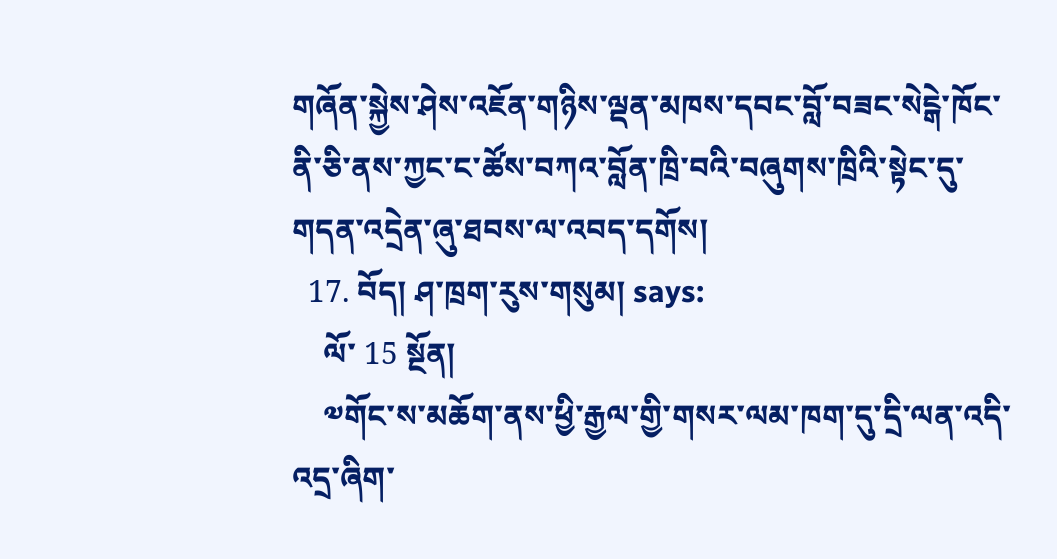གཞོན་སྐྱེས་ཤེས་འཇོན་གཉིས་ལྡན་མཁས་དབང་བློ་བཟང་སེངྒེ་ཁོང་ནི་ཅི་ནས་ཀྱང་ང་ཚོས་བཀའ་བློན་ཁྲི་བའི་བཞུགས་ཁྲིའི་སྟེང་དུ་གདན་འདྲེན་ཞུ་ཐབས་ལ་འབད་དགོས།
  17. བོད། ཤ་ཁྲག་རུས་གསུམ། says:
    ལོ་ 15 སྔོན།
    ༧གོང་ས་མཆོག་ནས་ཕྱི་རྒྱལ་གྱི་གསར་ལམ་ཁག་དུ་དྲི་ལན་འདི་འདྲ་ཞིག་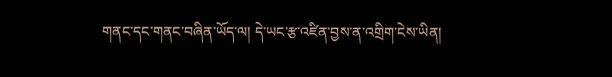གནང་དང་གནང་བཞིན་ཡོད་ལ། དེ་ཡང་རྩ་འཛིན་བྱས་ན་འགྲིག་ངེས་ཡིན།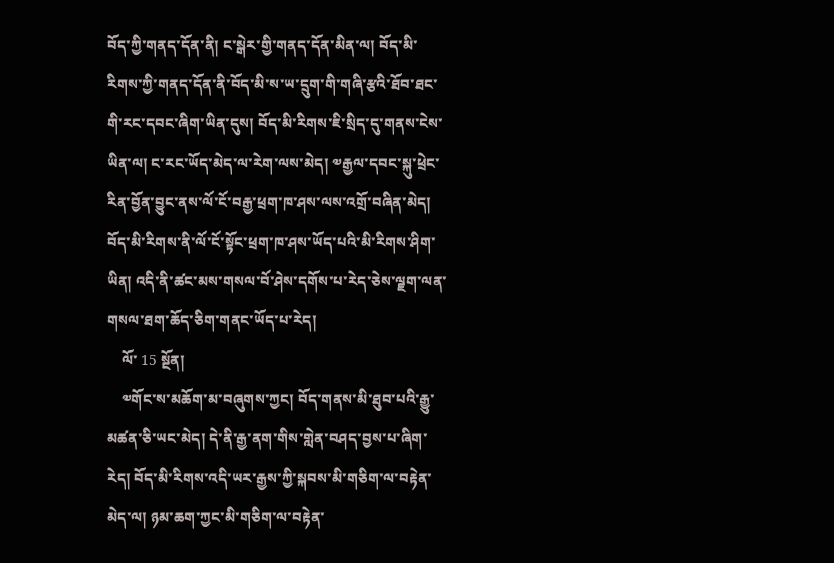བོད་ཀྱི་གནད་དོན་ནི། ང་སྒེར་གྱི་གནད་དོན་མིན་ལ། བོད་མི་རིགས་ཀྱི་གནད་དོན་ནི་བོད་མི་ས་ཡ་དྲུག་གི་གཞི་རྩའི་ཐོབ་ཐང་གི་རང་དབང་ཞིག་ཡིན་དུས། བོད་མི་རིགས་ཇི་སྲིད་དུ་གནས་ངེས་ཡིན་ལ། ང་རང་ཡོད་མེད་ལ་རེག་ལས་མེད། ༧རྒྱལ་དབང་སྐུ་ཕྲེང་རིན་བྱོན་བྱུང་ནས་ལོ་ངོ་བརྒྱ་ཕྲག་ཁ་ཤས་ལས་འགྲོ་བཞིན་མེད། བོད་མི་རིགས་ནི་ལོ་ངོ་སྟོང་ཕྲག་ཁ་ཤས་ཡོད་པའི་མི་རིགས་ཤིག་ཡིན། འདི་ནི་ཚང་མས་གསལ་བོ་ཤེས་དགོས་པ་རེད་ཅེས་ལྗག་ལན་གསལ་ཐག་ཆོད་ཅིག་གནང་ཡོད་པ་རེད།
    ལོ་ 15 སྔོན།
    ༧གོང་ས་མཆོག་མ་བཞུགས་ཀྱང། བོད་གནས་མི་ཐུབ་པའི་རྒྱུ་མཚན་ཅི་ཡང་མེད། དེ་ནི་རྒྱ་ནག་གིས་གླེན་བཤད་བྱས་པ་ཞིག་རེད། བོད་མི་རིགས་འདི་ཡར་རྒྱས་ཀྱི་སྐབས་མི་གཅིག་ལ་བརྟེན་མེད་ལ། ཉམ་ཆག་ཀྱང་མི་གཅིག་ལ་བརྟེན་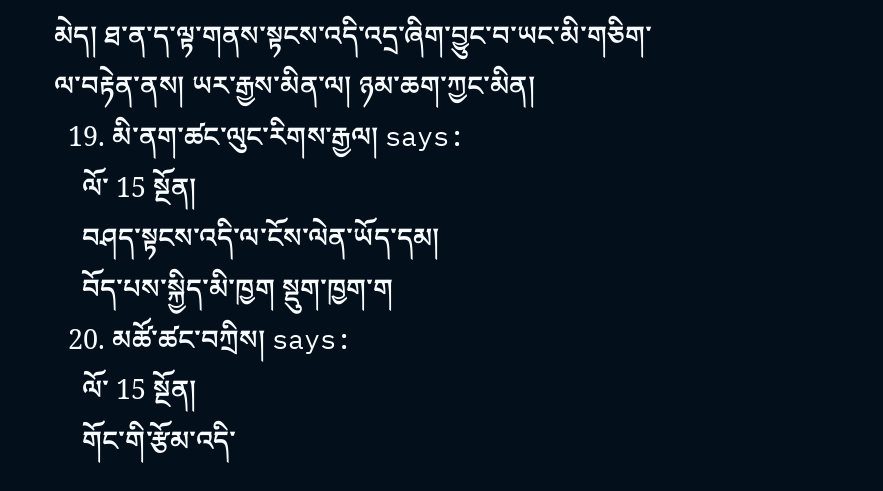མེད། ཐ་ན་ད་ལྟ་གནས་སྟངས་འདི་འདྲ་ཞིག་བྱུང་བ་ཡང་མི་གཅིག་ལ་བརྟེན་ནས། ཡར་རྒྱས་མིན་ལ། ཉམ་ཆག་ཀྱང་མིན།
  19. མི་ནག་ཚང་ལུང་རིགས་རྒྱལ། says:
    ལོ་ 15 སྔོན།
    བཤད་སྟངས་འདི་ལ་ངོས་ལེན་ཡོད་དམ།
    བོད་པས་སྐྱིད་མི་ཁྱག སྡུག་ཁྱག་ག
  20. མཚོ་ཚང་བཀྲིས། says:
    ལོ་ 15 སྔོན།
    གོང་གི་རྩོམ་འདི་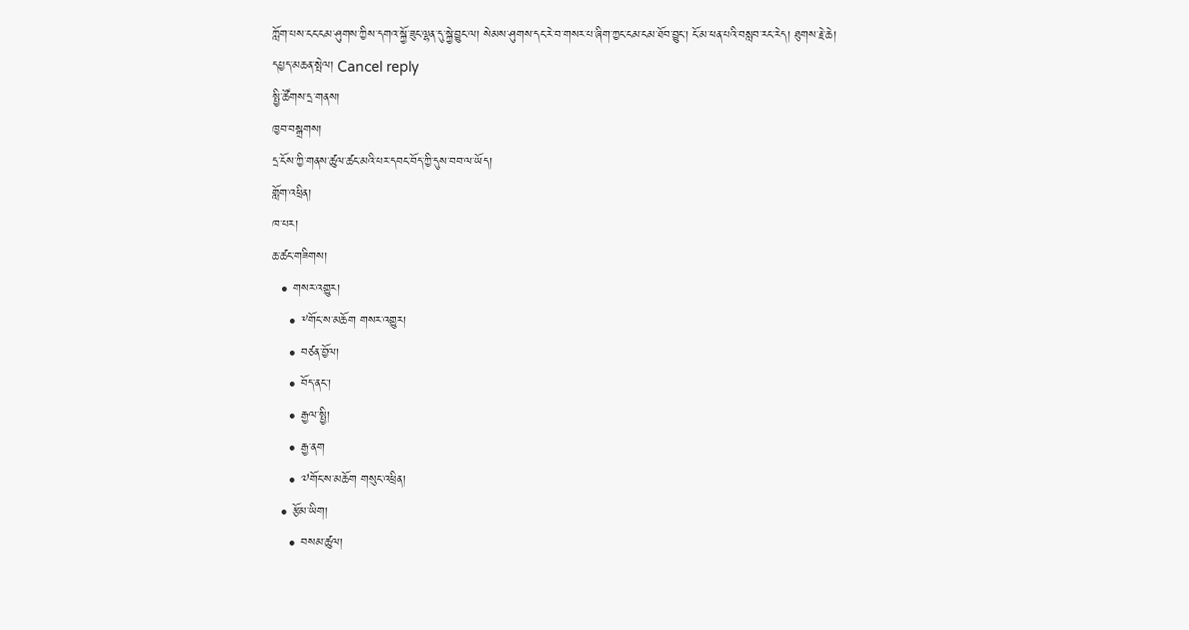ཀློག་པས་ངང་ངམ་ཤུགས་ཀྱིས་དགའ་སྐྱོ་ཟུང་ལྷན་དུ་སྐྱེ་བྱུང་ལ། སེམས་ཤུགས་དང་རེ་བ་གསར་པ་ཞིག་ཀྱང་ངམ་ངམ་ཐོབ་བྱུང་། ངོ་མ་ཕན་པའི་བསླབ་རང་རེད། ཐུགས་རྗེ་ཆེ།
དཔྱད་མཆན་སྤེལ། Cancel reply
སྤྱི་ཚོགས་དྲ་གནས།
ཁྱབ་བསྒྲགས།
དྲ་ངོས་ཀྱི་གནས་ཚུལ་ཚང་མའི་པར་དབང་བོད་ཀྱི་དུས་བབ་ལ་ཡོད།
གློག་འཕྲིན།
ཁ་པར།
ཆ་ཚང་གཟིགས།
  • གསར་འགྱུར།
    • ༸གོང་ས་མཆོག གསར་འགྱུར།
    • བཙན་བྱོལ།
    • བོད་ནང་།
    • རྒྱལ་སྤྱི།
    • རྒྱ་ནག
    • ༧གོང་ས་མཆོག གསུང་འཕྲིན།
  • རྩོམ་ཡིག།
    • བསམ་ཚུལ།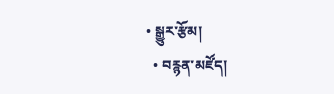• སྒྱུར་རྩོམ།
  • བརྙན་མཛོད།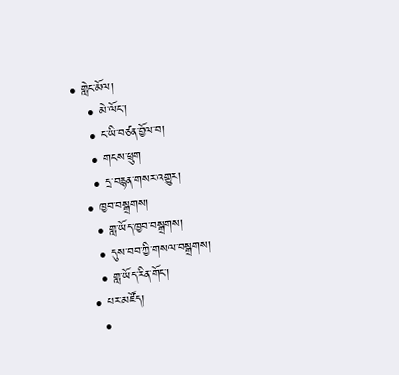• གླེང་མོལ།
    • མེ་ལོང་།
    • ང་ཡི་བཙན་བྱོལ་བ།
    • གངས་ཕྲུག
    • དྲ་བརྙན་གསར་འགྱུར།
  • ཁྱབ་བསྒྲགས།
    • གླ་ཡོད་ཁྱབ་བསྒྲགས།
    • དུས་བབ་ཀྱི་གསལ་བསྒྲགས།
    • གླ་ཡོད་རིན་གོང་།
  • པར་མཛོད།
    •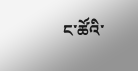ང་ཚོའི་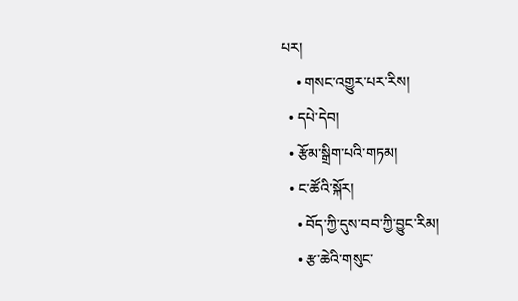པར།
    • གསང་འགྱུར་པར་རིས།
  • དཔེ་དེབ།
  • རྩོམ་སྒྲིག་པའི་གཏམ།
  • ང་ཚོའི་སྐོར།
    • བོད་ཀྱི་དུས་བབ་ཀྱི་བྱུང་རིམ།
    • རྩ་ཆེའི་གསུང་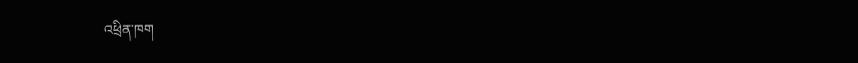འཕྲིན་ཁག